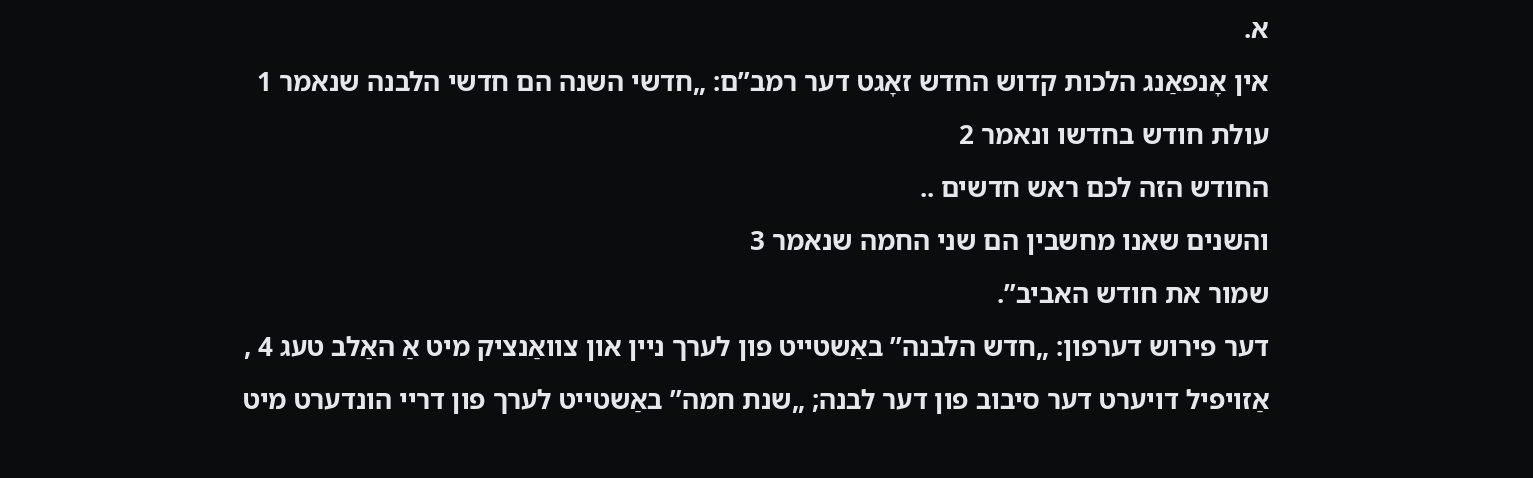א.
אין אָנפאַנג הלכות קדוש החדש זאָגט דער רמב”ם: „חדשי השנה הם חדשי הלבנה שנאמר 1
עולת חודש בחדשו ונאמר 2
החודש הזה לכם ראש חדשים ..
והשנים שאנו מחשבין הם שני החמה שנאמר 3
שמור את חודש האביב”.
דער פירוש דערפון: „חדש הלבנה” באַשטייט פון לערך ניין און צוואַנציק מיט אַ האַלב טעג 4 ,
אַזויפיל דויערט דער סיבוב פון דער לבנה; „שנת חמה” באַשטייט לערך פון דריי הונדערט מיט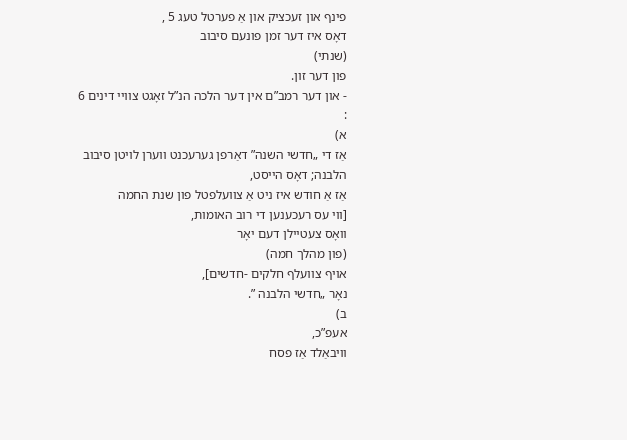פינף און זעכציק און אַ פערטל טעג 5 ,
דאָס איז דער זמן פונעם סיבוב
(שנתי)
פון דער זון.
- און דער רמב”ם אין דער הלכה הנ”ל זאָגט צוויי דינים 6
:
א)
אַז די „חדשי השנה” דאַרפן גערעכנט ווערן לויטן סיבוב הלבנה; דאָס הייסט,
אַז אַ חודש איז ניט אַ צוועלפטל פון שנת החמה
[ווי עס רעכענען די רוב האומות,
וואָס צעטיילן דעם יאָר
(פון מהלך חמה)
אויף צוועלף חלקים -חדשים],
נאָר „חדשי הלבנה ”.
ב)
אעפ”כ,
וויבאַלד אַז פסח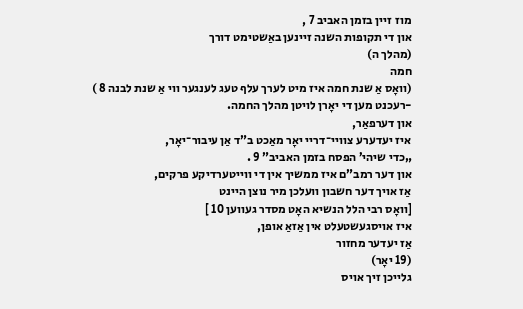מוז זיין בזמן האביב 7 ,
און די תקופות השנה זיינען באַשטימט דורך
(מהלך ה)
חמה
(וואָס אַ שנת חמה איז מיט לערך עלף טעג לענגער ווי אַ שנת לבנה 8 )
-רעכנט מען די יאָרן לויטן מהלך החמה.
און דערפאַר,
איז יעדערע צוויי־דריי יאָר מאַכט ב”ד אַן עיבור־יאָר,
„כדי שיהי’ הפסח בזמן האביב” 9 .
און דער רמב”ם איז ממשיך אין די ווייטערדיקע פרקים,
אַז אויך דער חשבון וועלכן מיר נוצן היינט
[וואָס רבי הלל הנשיא האָט מסדר געווען 10 ]
איז אויסגעשטעלט אין אַזאַ אופן,
אַז יעדער מחזור
(19 יאָר)
גלייכן זיך אויס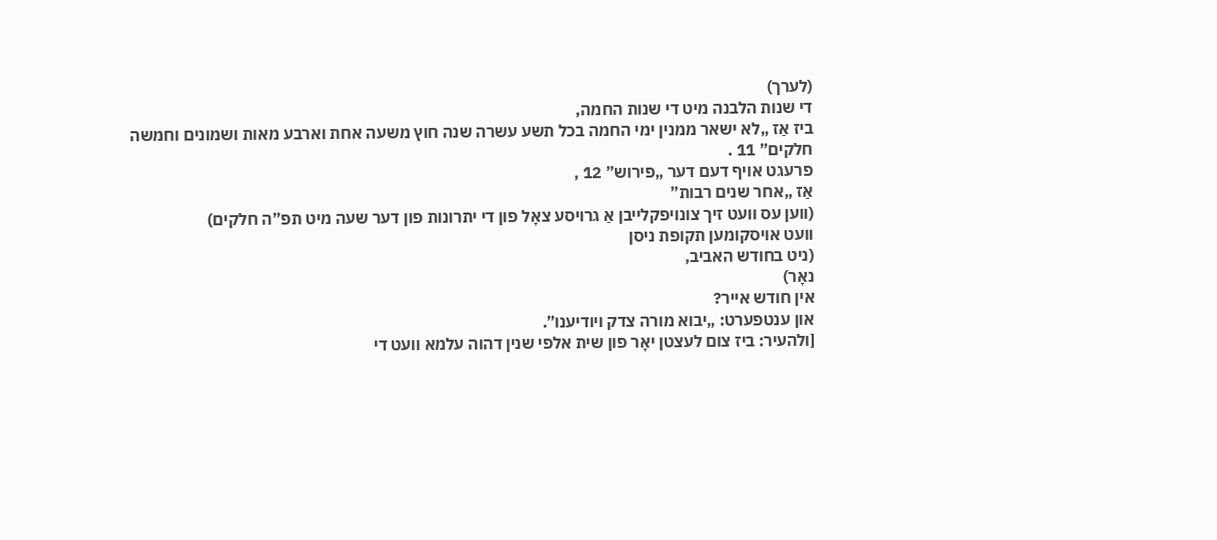(לערך)
די שנות הלבנה מיט די שנות החמה,
ביז אַז „לא ישאר ממנין ימי החמה בכל תשע עשרה שנה חוץ משעה אחת וארבע מאות ושמונים וחמשה חלקים” 11 .
פרעגט אויף דעם דער „פירוש” 12 ,
אַז „אחר שנים רבות”
(ווען עס וועט זיך צונויפקלייבן אַ גרויסע צאָל פון די יתרונות פון דער שעה מיט תפ”ה חלקים)
וועט אויסקומען תקופת ניסן
(ניט בחודש האביב,
נאָר)
אין חודש אייר?
און ענטפערט: „יבוא מורה צדק ויודיענו”.
[ולהעיר: ביז צום לעצטן יאָר פון שית אלפי שנין דהוה עלמא וועט די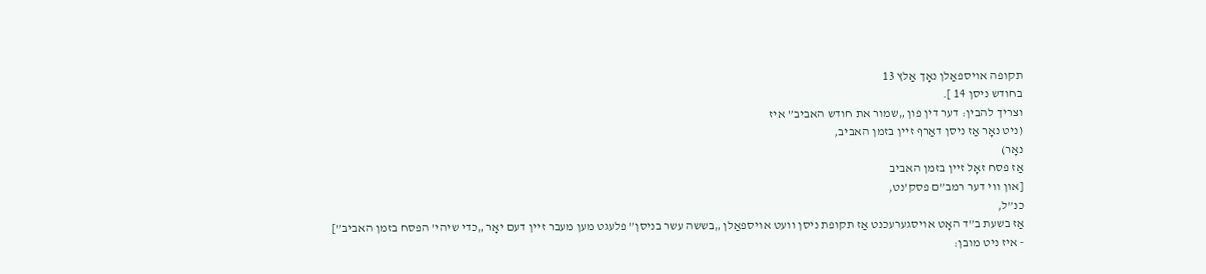תקופה אויספאַלן נאָך אַלץ 13
בחודש ניסן 14 ].
וצריך להבין: דער דין פון „שמור את חודש האביב” איז
(ניט נאָר אַז ניסן דאַרף זיין בזמן האביב,
נאָר)
אַז פסח זאָל זיין בזמן האביב
[און ווי דער רמב”ם פסק’נט,
כנ”ל,
אַז בשעת ב”ד האָט אויסגערעכנט אַז תקופת ניסן וועט אויספאַלן „בששה עשר בניסן” פלעגט מען מעבר זיין דעם יאָר „כדי שיהי’ הפסח בזמן האביב”]
- איז ניט מובן: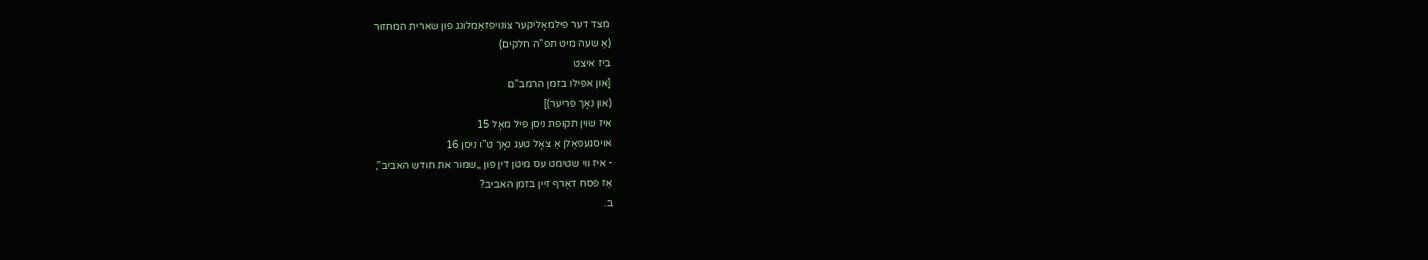מצד דער פילמאָליקער צונויפזאַמלונג פון שארית המחזור
(אַ שעה מיט תפ”ה חלקים)
ביז איצט
[און אפילו בזמן הרמב”ם
(און נאָך פריער)]
איז שוין תקופת ניסן פיל מאָל 15
אויסגעפאַלן אַ צאָל טעג נאָך ט”ו ניסן 16
- איז ווי שטימט עס מיטן דין פון „שמור את חודש האביב”,
אַז פסח דאַרף זיין בזמן האביב?
ב.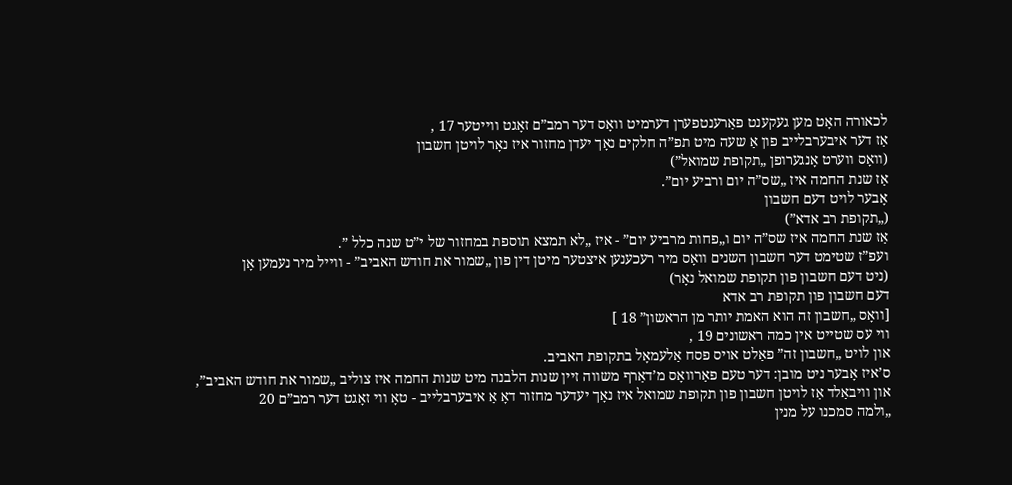לכאורה האָט מען געקענט פאַרענטפערן דערמיט וואָס דער רמב”ם זאָגט ווייטער 17 ,
אַז דער איבערבלייב פון אַ שעה מיט תפ”ה חלקים נאָך יעדן מחזור איז נאָר לויטן חשבון
(וואָס ווערט אָנגערופן „תקופת שמואל”)
אַז שנת החמה איז „שס”ה יום ורביע יום”.
אָבער לויט דעם חשבון
(„תקופת רב אדא”)
אַז שנת החמה איז שס”ה יום ו„פחות מרביע יום” - איז „לא תמצא תוספת במחזור של י”ט שנה כלל ”.
ועפ”ז שטימט דער חשבון השנים וואָס מיר רעכענען איצטער מיטן דין פון „שמור את חודש האביב” - ווייל מיר נעמען אָן
(ניט דעם חשבון פון תקופת שמואל נאָר)
דעם חשבון פון תקופת רב אדא
[וואָס „חשבון זה הוא האמת יותר מן הראשון” 18 ]
ווי עס שטייט אין כמה ראשונים 19 ,
און לויט „חשבון זה” פאַלט אויס פסח אַלעמאָל בתקופת האביב.
ס’איז אָבער ניט מובן: דער טעם פאַרוואָס מ’דאַרף משווה זיין שנות הלבנה מיט שנות החמה איז צוליב „שמור את חודש האביב”,
און וויבאַלד אַז לויטן חשבון פון תקופת שמואל איז נאָך יעדער מחזור דאָ אַ איבערבלייב - טאָ ווי זאָגט דער רמב”ם 20
„ולמה סמכנו על מנין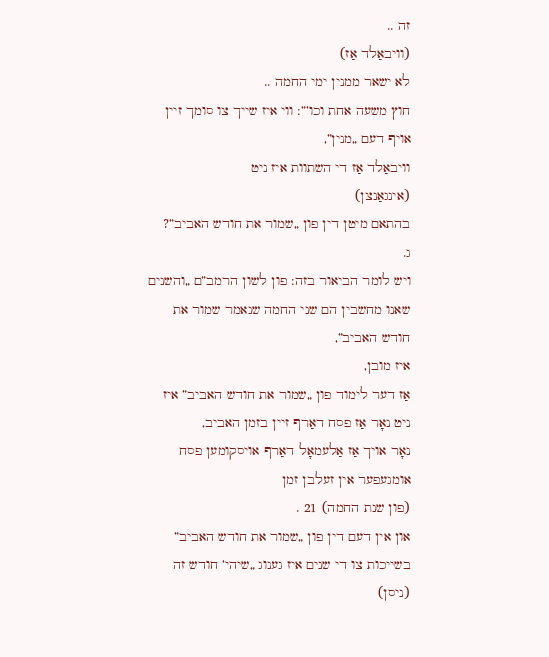זה ..
(וויבאַלד אַז)
לא ישאר ממנין ימי החמה ..
חוץ משעה אחת וכו’”: ווי איז שייך צו סומך זיין אויף דעם „מנין”,
וויבאַלד אַז די השתוות איז ניט
(אינגאַנצן)
בהתאם מיטן דין פון „שמור את חודש האביב”?
ג.
ויש לומר הביאור בזה: פון לשון הרמב”ם „והשנים שאנו מחשבין הם שני החמה שנאמר שמור את חודש האביב”,
איז מובן,
אַז דער לימוד פון „שמור את חודש האביב” איז ניט נאָר אַז פסח דאַרף זיין בזמן האביב,
נאָר אויך אַז אַלעמאָל דאַרף אויסקומען פסח אומגעפער אין זעלבן זמן
(פון שנת החמה) 21 .
און אין דעם דין פון „שמור את חודש האביב” בשייכות צו די שנים איז גענוג „שיהי’ חודש זה
(ניסן)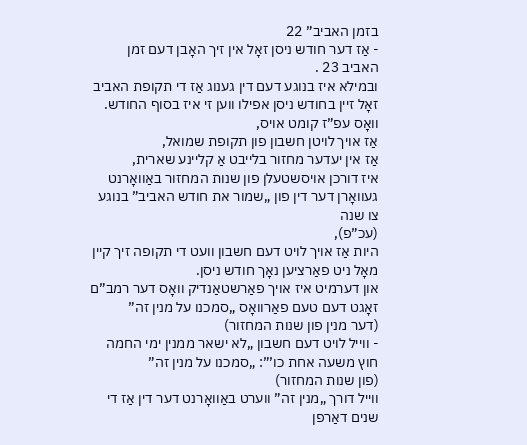בזמן האביב” 22
- אַז דער חודש ניסן זאָל אין זיך האָבן דעם זמן האביב 23 .
ובמילא איז בנוגע דעם דין גענוג אַז די תקופת האביב זאָל זיין בחודש ניסן אפילו ווען זי איז בסוף החודש.
וואָס עפ”ז קומט אויס,
אַז אויך לויטן חשבון פון תקופת שמואל,
אַז אין יעדער מחזור בלייבט אַ קליינע שארית,
איז דורכן אויסשטעלן פון שנות המחזור באַוואָרנט געוואָרן דער דין פון „שמור את חודש האביב” בנוגע צו שנה
(עכ”פ),
היות אַז אויך לויט דעם חשבון וועט די תקופה זיך קיין מאָל ניט פאַרציען נאָך חודש ניסן.
און דערמיט איז אויך פאַרשטאַנדיק וואָס דער רמב”ם זאָגט דעם טעם פאַרוואָס „סמכנו על מנין זה”
(דער מנין פון שנות המחזור)
- ווייל לויט דעם חשבון „לא ישאר ממנין ימי החמה חוץ משעה אחת כו’”: „סמכנו על מנין זה”
(פון שנות המחזור)
ווייל דורך „מנין זה” ווערט באַוואָרנט דער דין אַז די שנים דאַרפן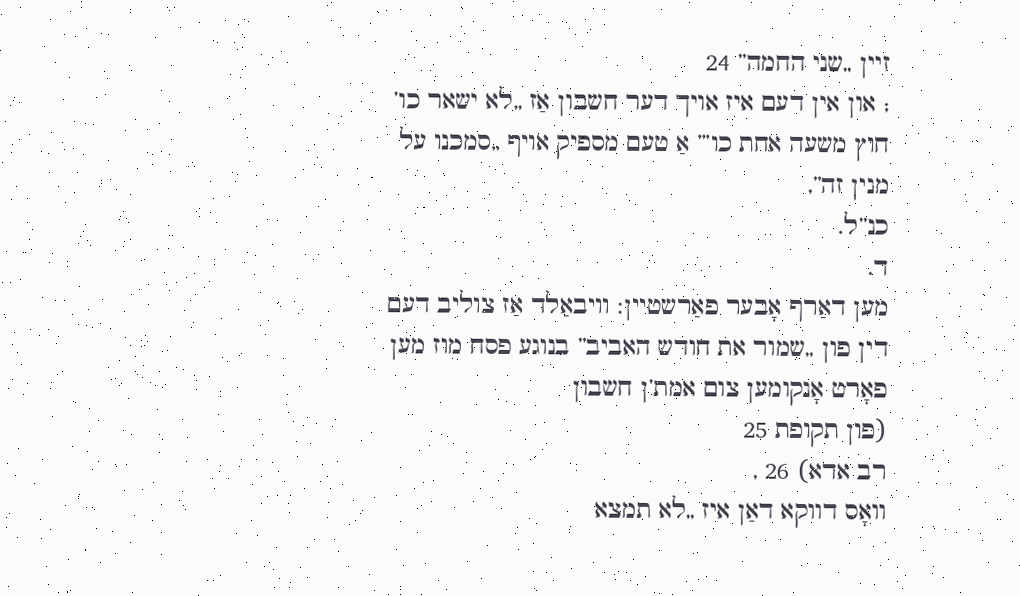זיין „שני החמה” 24
; און אין דעם איז אויך דער חשבון אַז „לא ישאר כו’ חוץ משעה אחת כו’” אַ טעם מספיק אויף „סמכנו על מנין זה”,
כנ”ל.
ד.
מען דאַרף אָבער פאַרשטיין: וויבאַלד אַז צוליב דעם דין פון „שמור את חודש האביב” בנוגע פסח מוז מען פאָרט אָנקומען צום אמת’ן חשבון
(פון תקופת 25
רב אדא) 26 ,
וואָס דווקא דאַן איז „לא תמצא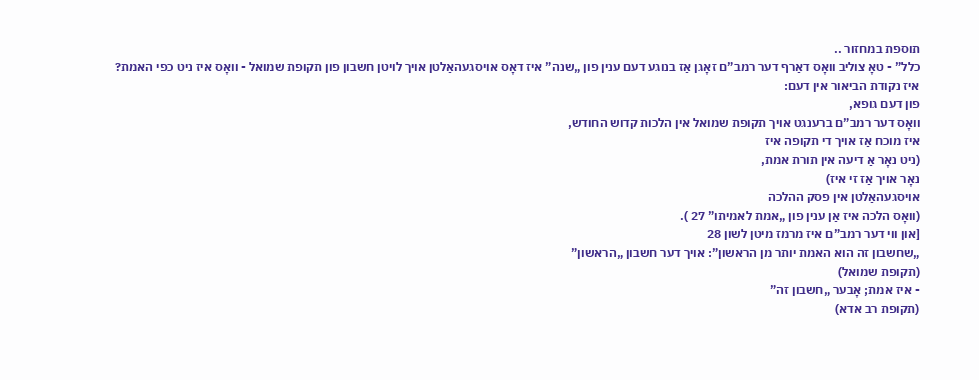תוספת במחזור ..
כלל” - טאָ צוליב וואָס דאַרף דער רמב”ם זאָגן אַז בנוגע דעם ענין פון „שנה” איז דאָס אויסגעהאַלטן אויך לויטן חשבון פון תקופת שמואל - וואָס איז ניט כפי האמת?
איז נקודת הביאור אין דעם:
פון דעם גופא,
וואָס דער רמב”ם ברענגט אויך תקופת שמואל אין הלכות קדוש החודש,
איז מוכח אַז אויך די תקופה איז
(ניט נאָר אַ דיעה אין תורת אמת,
נאָר אויך אַז זי איז)
אויסגעהאַלטן אין פסק ההלכה
(וואָס הלכה איז אַן ענין פון „אמת לאמיתו” 27 ).
[און ווי דער רמב”ם איז מרמז מיטן לשון 28
„שחשבון זה הוא האמת יותר מן הראשון”: אויך דער חשבון „הראשון”
(תקופת שמואל)
- איז אמת; אָבער „חשבון זה”
(תקופת רב אדא)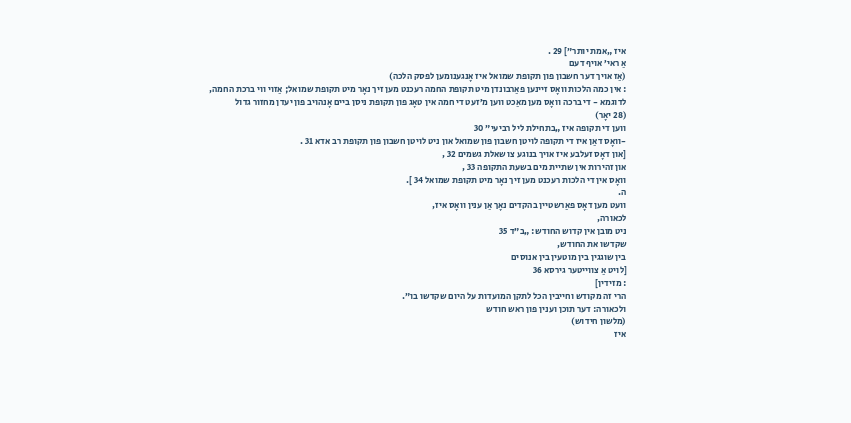איז „אמת יותר”] 29 .
אַ ראי’ אויף דעם
(אַז אויך דער חשבון פון תקופת שמואל איז אָנגענומען לפסק הלכה)
: אין כמה הלכות וואָס זיינען פאַרבונדן מיט תקופת החמה רעכנט מען זיך נאָר מיט תקופת שמואל; אַזוי ווי ברכת החמה,
לדוגמא - די ברכה וואָס מען מאַכט ווען מ’זעט די חמה אין טאָג פון תקופת ניסן ביים אָנהויב פון יעדן מחזור גדול
(28 יאָר)
ווען די תקופה איז „בתחילת ליל רביעי” 30
-וואָס דאַן איז די תקופה לויטן חשבון פון שמואל און ניט לויטן חשבון פון תקופת רב אדא 31 .
[און דאָס זעלבע איז אויך בנוגע צו שאלת גשמים 32 ,
און זהירות אין שתיית מים בשעת התקופה 33 ,
וואָס אין די הלכות רעכנט מען זיך נאָר מיט תקופת שמואל 34 ].
ה.
וועט מען דאָס פאַרשטיין בהקדים נאָך אַן ענין וואָס איז,
לכאורה,
ניט מובן אין קדוש החודש: „ב”ד 35
שקדשו את החודש,
בין שוגגין בין מוטעין בין אנוסים
[לויט אַ צווייטער גירסא 36
: מזידין]
הרי זה מקודש וחייבין הכל לתקן המועדות על היום שקדשו בו”.
ולכאורה: דער תוכן וענין פון ראש חודש
(מלשון חידוש)
איז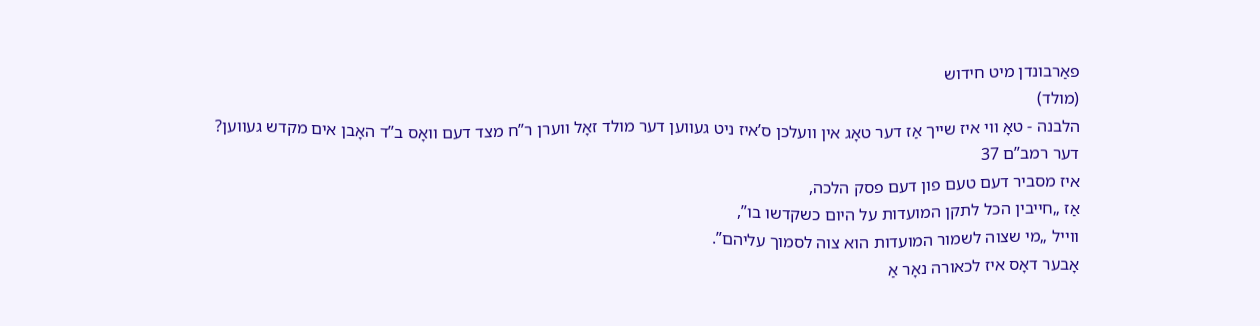פאַרבונדן מיט חידוש
(מולד)
הלבנה - טאָ ווי איז שייך אַז דער טאָג אין וועלכן ס’איז ניט געווען דער מולד זאָל ווערן ר”ח מצד דעם וואָס ב”ד האָבן אים מקדש געווען?
דער רמב”ם 37
איז מסביר דעם טעם פון דעם פסק הלכה,
אַז „חייבין הכל לתקן המועדות על היום כשקדשו בו”,
ווייל „מי שצוה לשמור המועדות הוא צוה לסמוך עליהם”.
אָבער דאָס איז לכאורה נאָר אַ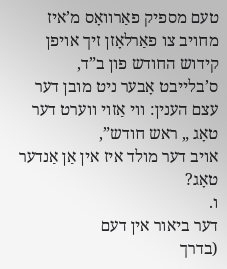טעם מספיק פאַרוואָס מ’איז מחויב צו פאַרלאָזן זיך אויפן קידוש החודש פון ב”ד,
ס’בלייבט אָבער ניט מובן דער עצם הענין: ווי אַזוי ווערט דער טאָג „ ראש חודש”,
אויב דער מולד איז אין אַן אַנדער טאָג?
ו.
דער ביאור אין דעם
(בדרך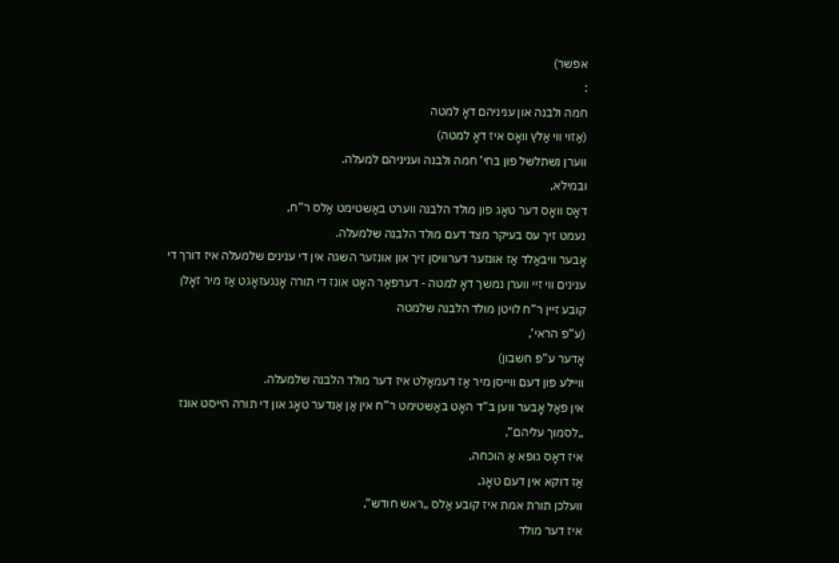אפשר)
:
חמה ולבנה און עניניהם דאָ למטה
(אַזוי ווי אַלץ וואָס איז דאָ למטה)
ווערן נשתלשל פון בחי’ חמה ולבנה ועניניהם למעלה.
ובמילא,
דאָס וואָס דער טאָג פון מולד הלבנה ווערט באַשטימט אַלס ר”ח,
נעמט זיך עס בעיקר מצד דעם מולד הלבנה שלמעלה.
אָבער וויבאַלד אַז אונזער דערוויסן זיך און אונזער השגה אין די ענינים שלמעלה איז דורך די ענינים ווי זיי ווערן נמשך דאָ למטה - דערפאַר האָט אונז די תורה אָנגעזאָגט אַז מיר זאָלן קובע זיין ר”ח לויטן מולד הלבנה שלמטה
(ע”פ הראי’,
אָדער ע”פ חשבון)
וויילע פון דעם ווייסן מיר אַז דעמאָלט איז דער מולד הלבנה שלמעלה.
אין פאַל אָבער ווען ב”ד האָט באַשטימט ר”ח אין אַן אַנדער טאָג און די תורה הייסט אונז „לסמוך עליהם”,
איז דאָס גופא אַ הוכחה,
אַז דוקא אין דעם טאָג,
וועלכן תורת אמת איז קובע אַלס „ראש חודש”,
איז דער מולד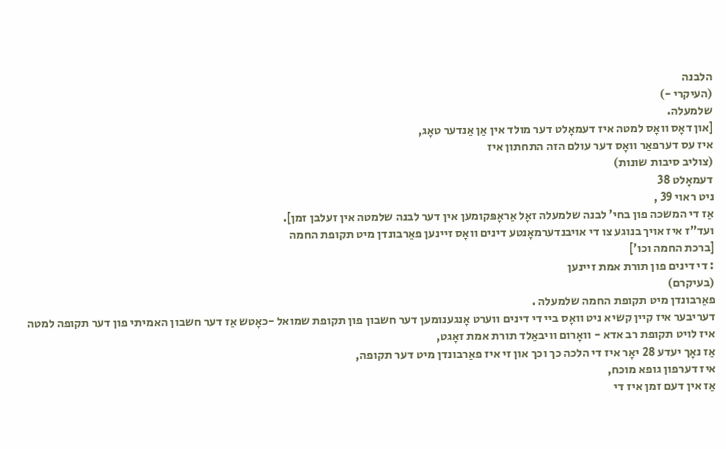הלבנה
(העיקרי -)
שלמעלה.
[און דאָס וואָס למטה איז דעמאָלט דער מולד אין אַן אַנדער טאָג,
איז עס דערפאַר וואָס דער עולם הזה התחתון איז
(צוליב סיבות שונות)
דעמאָלט 38
ניט ראוי 39 ,
אַז די המשכה פון בחי’ לבנה שלמעלה זאָל אַראָפּקומען אין דער לבנה שלמטה אין זעלבן זמן].
ועד”ז איז אויך בנוגע צו די אויבנדערמאָנטע דינים וואָס זיינען פאַרבונדן מיט תקופת החמה
[ברכת החמה וכו’]
: די דינים פון תורת אמת זיינען
(בעיקרם)
פאַרבונדן מיט תקופת החמה שלמעלה .
דעריבער איז קיין קשיא ניט וואָס ביי די דינים ווערט אָנגענומען דער חשבון פון תקופת שמואל -כאָטש אַז דער חשבון האמיתי פון דער תקופה למטה איז לויט תקופת רב אדא - וואָרום וויבאַלד תורת אמת זאָגט,
אַז נאָך יעדע 28 יאָר איז די הלכה כך וכך און זי איז פאַרבונדן מיט דער תקופה,
איז דערפון גופא מוכח,
אַז אין דעם זמן איז די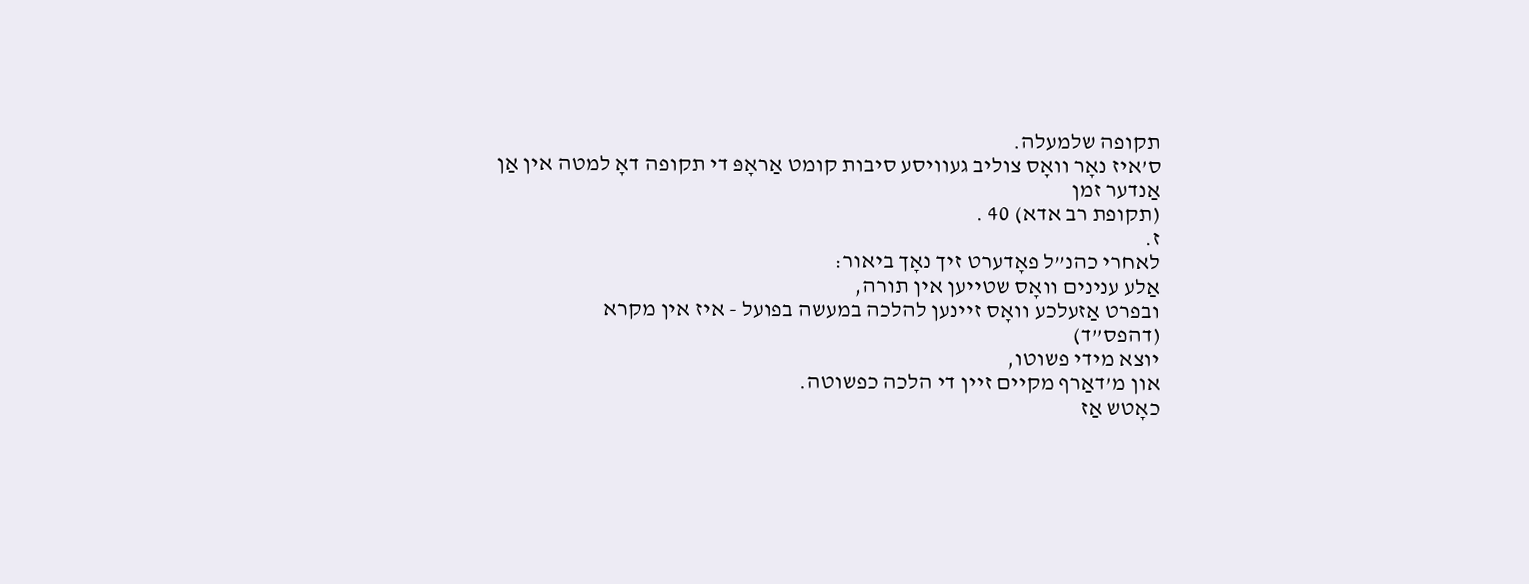תקופה שלמעלה.
ס’איז נאָר וואָס צוליב געוויסע סיבות קומט אַראָפּ די תקופה דאָ למטה אין אַן אַנדער זמן
(תקופת רב אדא) 40 .
ז.
לאחרי כהנ”ל פאָדערט זיך נאָך ביאור:
אַלע ענינים וואָס שטייען אין תורה,
ובפרט אַזעלכע וואָס זיינען להלכה במעשה בפועל - איז אין מקרא
(דהפס”ד)
יוצא מידי פשוטו,
און מ’דאַרף מקיים זיין די הלכה כפשוטה.
כאָטש אַז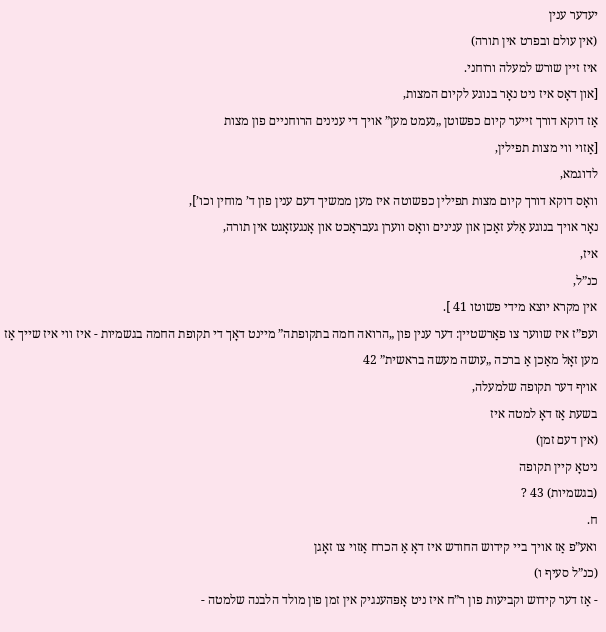יעדער ענין
(אין עולם ובפרט אין תורה)
איז זיין שורש למעלה ורוחני.
[און דאָס איז ניט נאָר בנוגע לקיום המצות,
אַז דוקא דורך זייער קיום כפשוטן „נעמט מען” אויך די ענינים הרוחניים פון מצות
[אַזוי ווי מצות תפילין,
לדוגמא,
וואָס דוקא דורך קיום מצות תפילין כפשוטה איז מען ממשיך דעם ענין פון ד’ מוחין וכו’],
נאָר אויך בנוגע אַלע זאַכן און ענינים וואָס ווערן געבראַכט און אָנגעזאָגט אין תורה,
איז,
כנ”ל,
אין מקרא יוצא מידי פשוטו 41 ].
ועפ”ז איז שווער צו פאַרשטיין: דער ענין פון „הרואה חמה בתקופתה” מיינט דאָך די תקופת החמה בגשמיות - איז ווי איז שייך אַז מען זאָל מאַכן אַ ברכה „עושה מעשה בראשית” 42
אויף דער תקופה שלמעלה,
בשעת אַז דאָ למטה איז
(אין דעם זמן)
ניטאָ קיין תקופה
(בגשמיות) 43 ?
ח.
ואע”פ אַז אויך ביי קידוש החודש איז דאָ אַ הכרח אַזוי צו זאָגן
(כנ”ל סעיף ו)
- אַז דער קידוש וקביעות פון ר”ח איז ניט אָפּהענגיק אין זמן פון מולד הלבנה שלמטה -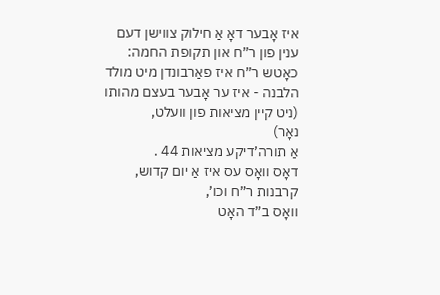איז אָבער דאָ אַ חילוק צווישן דעם ענין פון ר”ח און תקופת החמה:
כאָטש ר”ח איז פאַרבונדן מיט מולד הלבנה - איז ער אָבער בעצם מהותו
(ניט קיין מציאות פון וועלט,
נאָר)
אַ תורה’דיקע מציאות 44 .
דאָס וואָס עס איז אַ יום קדוש,
קרבנות ר”ח וכו’,
וואָס ב”ד האָט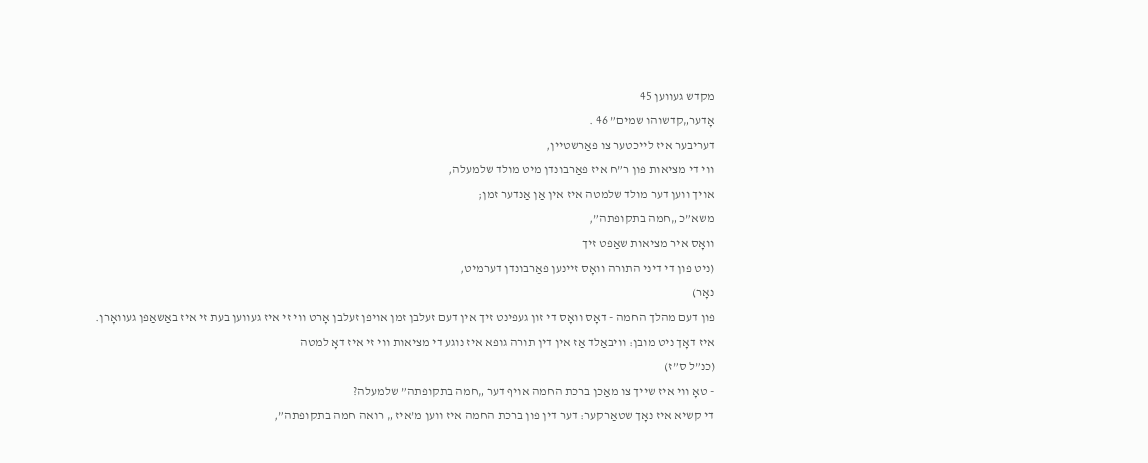מקדש געווען 45
אָדער„קדשוהו שמים” 46 .
דעריבער איז לייכטער צו פאַרשטיין,
ווי די מציאות פון ר”ח איז פאַרבונדן מיט מולד שלמעלה,
אויך ווען דער מולד שלמטה איז אין אַן אַנדער זמן;
משא”כ „חמה בתקופתה”,
וואָס איר מציאות שאַפט זיך
(ניט פון די דיני התורה וואָס זיינען פאַרבונדן דערמיט,
נאָר)
פון דעם מהלך החמה - דאָס וואָס די זון געפינט זיך אין דעם זעלבן זמן אויפן זעלבן אָרט ווי זי איז געווען בעת זי איז באַשאַפן געוואָרן.
איז דאָך ניט מובן: וויבאַלד אַז אין דין תורה גופא איז נוגע די מציאות ווי זי איז דאָ למטה
(כנ”ל ס”ז)
- טאָ ווי איז שייך צו מאַכן ברכת החמה אויף דער „חמה בתקופתה” שלמעלה?
די קשיא איז נאָך שטאַרקער: דער דין פון ברכת החמה איז ווען מ’איז „ רואה חמה בתקופתה”,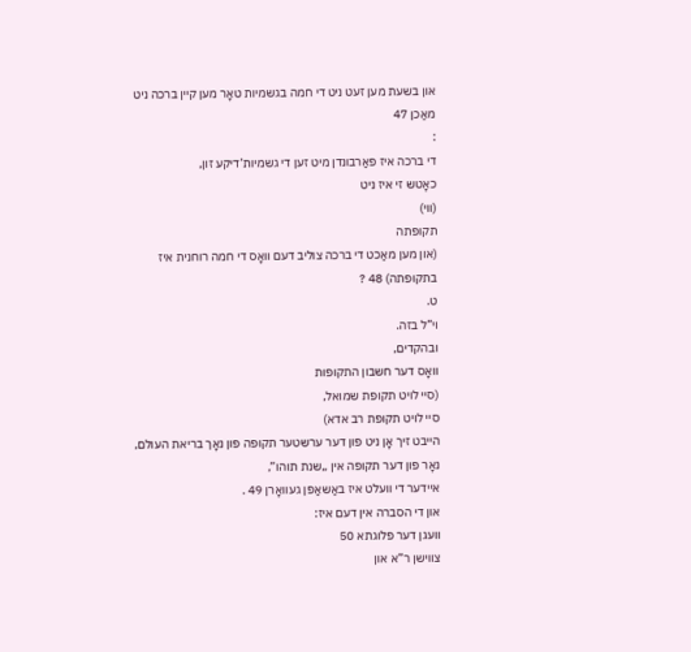און בשעת מען זעט ניט די חמה בגשמיות טאָר מען קיין ברכה ניט מאַכן 47
:
די ברכה איז פאַרבונדן מיט זען די גשמיות’דיקע זון,
כאָטש זי איז ניט
(ווי)
תקופתה
(און מען מאַכט די ברכה צוליב דעם וואָס די חמה רוחנית איז בתקופתה) 48 ?
ט.
וי”ל בזה.
ובהקדים,
וואָס דער חשבון התקופות
(סיי לויט תקופת שמואל,
סיי לויט תקופת רב אדא)
הייבט זיך אָן ניט פון דער ערשטער תקופה פון נאָך בריאת העולם,
נאָר פון דער תקופה אין „שנת תוהו”,
איידער די וועלט איז באַשאַפן געוואָרן 49 .
און די הסברה אין דעם איז:
וועגן דער פלוגתא 50
צווישן ר”א און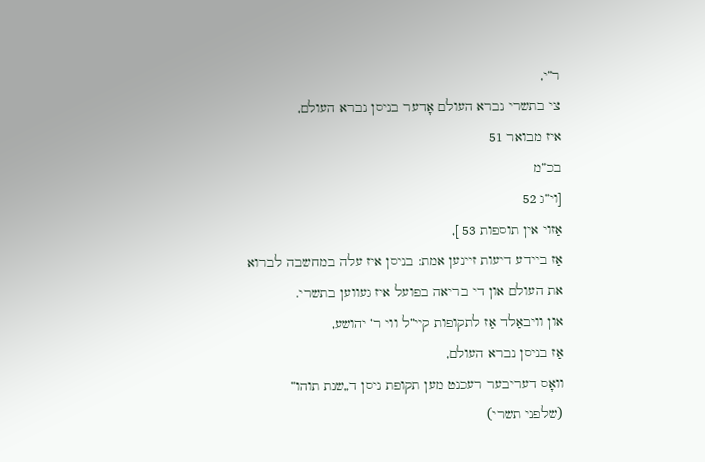ר”י,
צי בתשרי נברא העולם אָדער בניסן נברא העולם,
איז מבואר 51
בכ”מ
[וי”ג 52
אַזוי אין תוספות 53 ],
אַז ביידע דיעות זיינען אמת: בניסן איז עלה במחשבה לברוא את העולם און די בריאה בפועל איז געווען בתשרי.
און וויבאַלד אַז לתקופות קיי”ל ווי ר’ יהושע,
אַז בניסן נברא העולם,
וואָס דעריבער רעכנט מען תקופת ניסן ד„שנת תוהו”
(שלפני תשרי)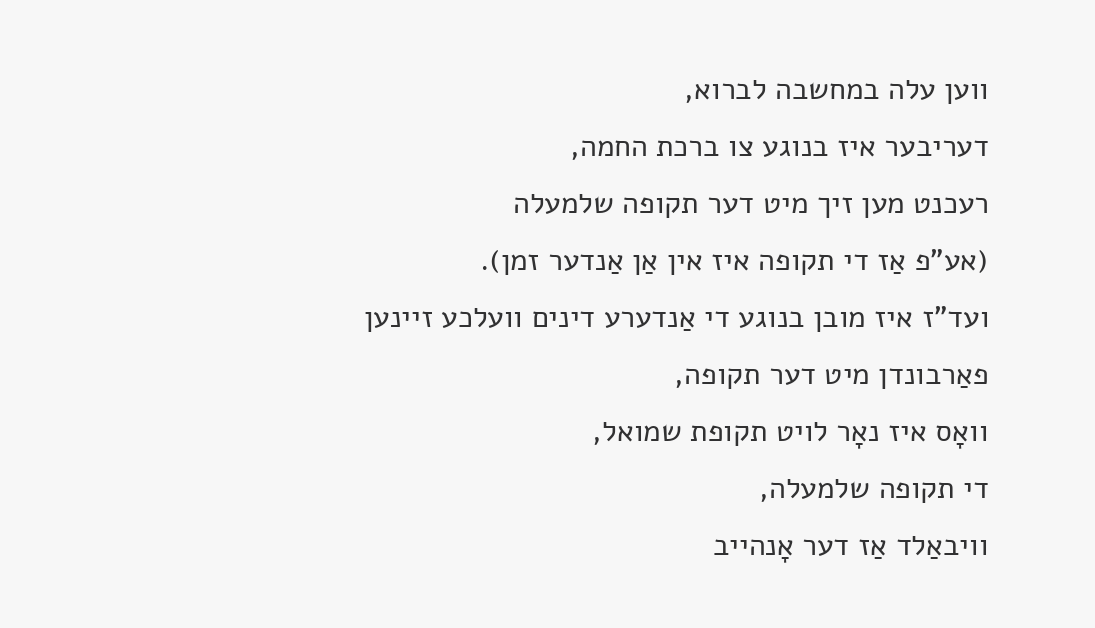ווען עלה במחשבה לברוא,
דעריבער איז בנוגע צו ברכת החמה,
רעכנט מען זיך מיט דער תקופה שלמעלה
(אע”פ אַז די תקופה איז אין אַן אַנדער זמן).
ועד”ז איז מובן בנוגע די אַנדערע דינים וועלכע זיינען פאַרבונדן מיט דער תקופה,
וואָס איז נאָר לויט תקופת שמואל,
די תקופה שלמעלה,
וויבאַלד אַז דער אָנהייב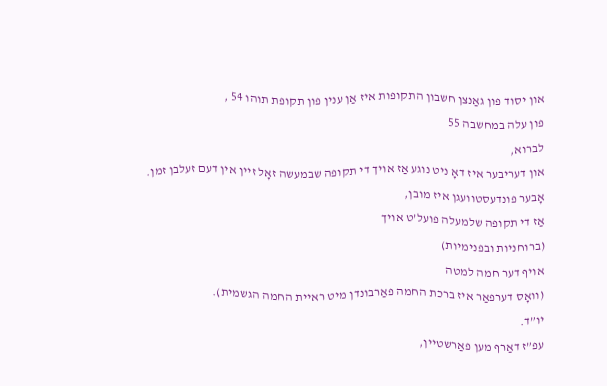און יסוד פון גאַנצן חשבון התקופות איז אַן ענין פון תקופת תוהו 54 ,
פון עלה במחשבה 55
לברוא,
און דעריבער איז דאָ ניט נוגע אַז אויך די תקופה שבמעשה זאָל זיין אין דעם זעלבן זמן.
אָבער פונדעסטוועגן איז מובן,
אַז די תקופה שלמעלה פועל’ט אויך
(ברוחניות ובפנימיות)
אויף דער חמה למטה
(וואָס דערפאַר איז ברכת החמה פאַרבונדן מיט ראיית החמה הגשמית).
יו”ד.
עפ”ז דאַרף מען פאַרשטיין,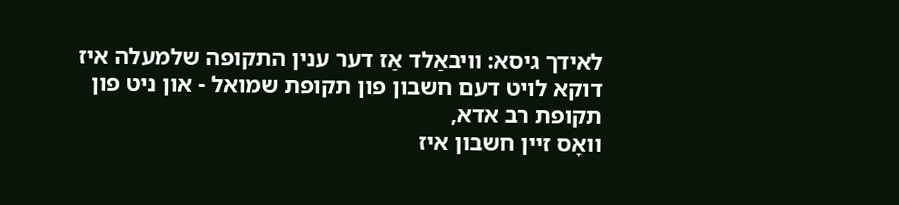לאידך גיסא: וויבאַלד אַז דער ענין התקופה שלמעלה איז דוקא לויט דעם חשבון פון תקופת שמואל - און ניט פון תקופת רב אדא,
וואָס זיין חשבון איז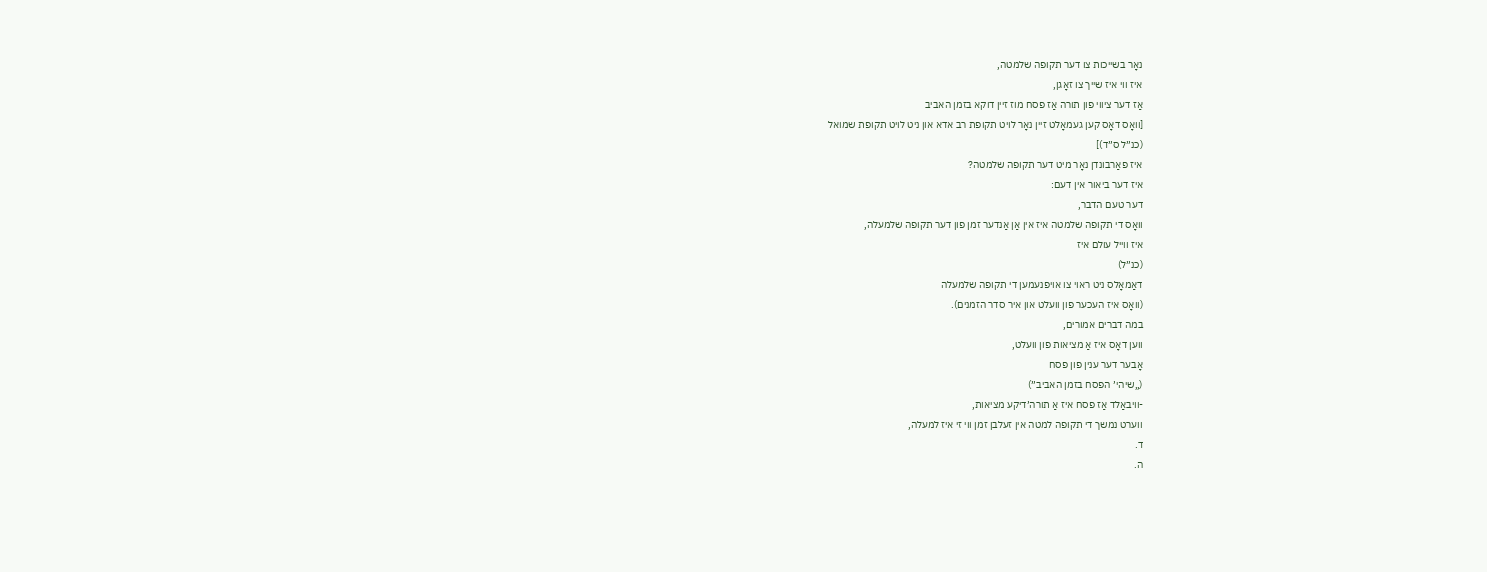נאָר בשייכות צו דער תקופה שלמטה,
איז ווי איז שייך צו זאָגן,
אַז דער ציווי פון תורה אַז פסח מוז זיין דוקא בזמן האביב
[וואָס דאָס קען געמאָלט זיין נאָר לויט תקופת רב אדא און ניט לויט תקופת שמואל
(כנ”ל ס”ד)]
איז פאַרבונדן נאָר מיט דער תקופה שלמטה?
איז דער ביאור אין דעם:
דער טעם הדבר,
וואָס די תקופה שלמטה איז אין אַן אַנדער זמן פון דער תקופה שלמעלה,
איז ווייל עולם איז
(כנ”ל)
דאַמאָלס ניט ראוי צו אויפנעמען די תקופה שלמעלה
(וואָס איז העכער פון וועלט און איר סדר הזמנים).
במה דברים אמורים,
ווען דאָס איז אַ מציאות פון וועלט,
אָבער דער ענין פון פסח
(„שיהי’ הפסח בזמן האביב”)
-וויבאַלד אַז פסח איז אַ תורה’דיקע מציאות,
ווערט נמשך די תקופה למטה אין זעלבן זמן ווי זי איז למעלה,
ד.
ה.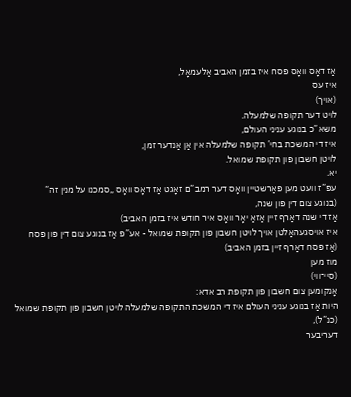אַז דאָס וואָס פסח איז בזמן האביב אַלעמאָל,
איז עס
(אויך)
לויט דער תקופה שלמעלה.
משא”כ בנוגע עניני העולם,
איז די המשכת בחי’ תקופה שלמעלה אין אַן אַנדער זמן,
לויטן חשבון פון תקופת שמואל.
יא.
עפ”ז וועט מען פאַרשטיין וואָס דער רמב”ם זאָגט אַז דאָס וואָס „סמכנו על מנין זה”
(בנוגע צום דין פון שנה,
אַז די שנה דאַרף זיין אַזאַ יאָר וואָס איר חודש איז בזמן האביב)
איז אויסגעהאַלטן אויך לויטן חשבון פון תקופת שמואל - אע”פ אַז בנוגע צום דין פון פסח
(אַז פסח דאַרף זיין בזמן האביב)
מוז מען
(סיי־ווי)
אָנקומען צום חשבון פון תקופת רב אדא:
היות אַז בנוגע עניני העולם איז די המשכת התקופה שלמעלה לויטן חשבון פון תקופת שמואל
(כנ”ל),
דעריבער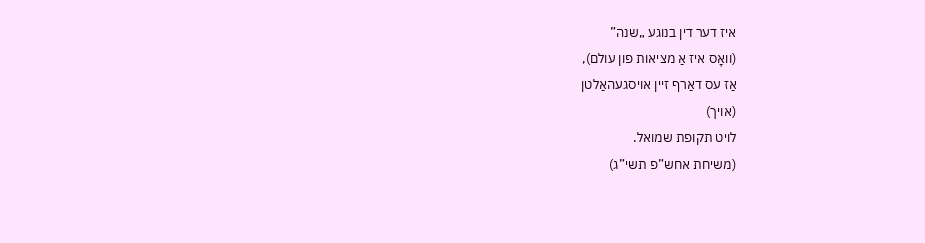איז דער דין בנוגע „שנה”
(וואָס איז אַ מציאות פון עולם),
אַז עס דאַרף זיין אויסגעהאַלטן
(אויך)
לויט תקופת שמואל.
(משיחת אחש”פ תשי”ג)